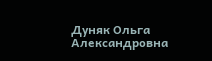Дуняк Ольга Александровна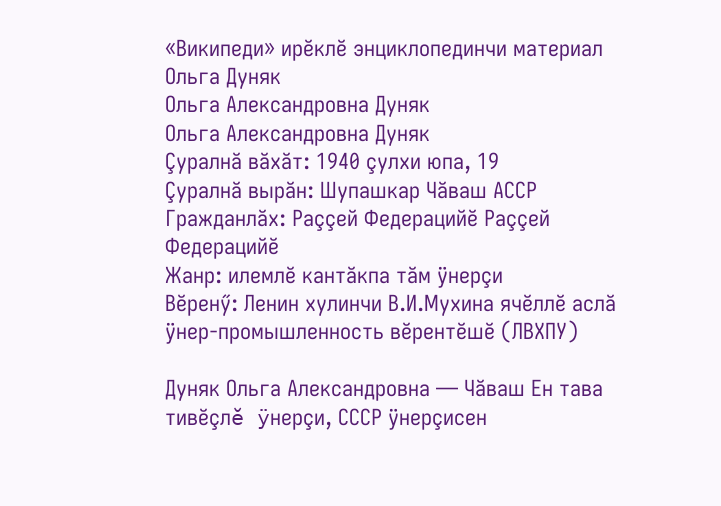«Википеди» ирĕклĕ энциклопединчи материал
Ольга Дуняк
Ольга Александровна Дуняк
Ольга Александровна Дуняк
Çуралнă вăхăт: 1940 çулхи юпа, 19
Çуралнă вырăн: Шупашкар Чăваш АССР
Гражданлăх: Раççей Федерацийĕ Раççей Федерацийĕ
Жанр: илемлĕ кантăкпа тăм ÿнерçи
Вĕренӳ: Ленин хулинчи В.И.Мухина ячĕллĕ аслă ÿнер-промышленность вĕрентĕшĕ (ЛВХПУ)

Дуняк Ольга Александровна — Чăваш Ен тава тивĕçлĕ ÿнерçи, СССР ÿнерçисен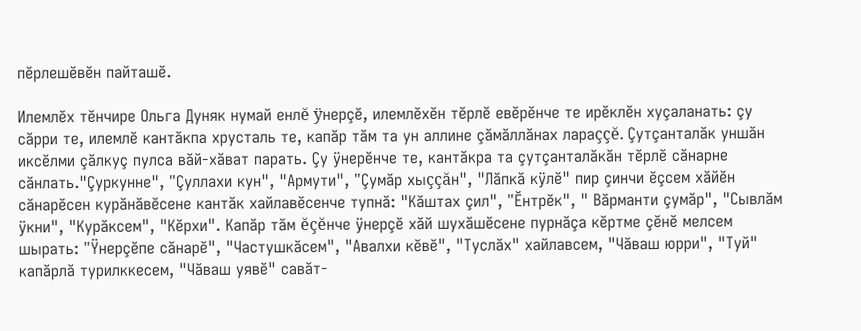пĕрлешĕвĕн пайташĕ.

Илемлĕх тĕнчире Ольга Дуняк нумай енлĕ ÿнерçĕ, илемлĕхĕн тĕрлĕ евĕрĕнче те ирĕклĕн хуçаланать: çу сăрри те, илемлĕ кантăкпа хрусталь те, капăр тăм та ун аллине çăмăллăнах лараççĕ. Çутçанталăк уншăн иксĕлми çăлкуç пулса вăй-хăват парать. Çу ÿнерĕнче те, кантăкра та çутçанталăкăн тĕрлĕ сăнарне сăнлать."Çуркунне", "Çуллахи кун", "Армути", "Çумăр хыççăн", "Лăпкă кÿлĕ" пир çинчи ĕçсем хăйĕн сăнарĕсен курăнăвĕсене кантăк хайлавĕсенче тупнă: "Кăштах çил", "Ĕнтрĕк", " Вăрманти çумăр", "Сывлăм ÿкни", "Курăксем", "Кĕрхи". Капăр тăм ĕçĕнче ÿнерçĕ хăй шухăшĕсене пурнăçа кĕртме çĕнĕ мелсем шырать: "Ÿнерçĕпе сăнарĕ", "Частушкăсем", "Авалхи кĕвĕ", "Туслăх" хайлавсем, "Чăваш юрри", "Туй" капăрлă турилккесем, "Чăваш уявĕ" савăт-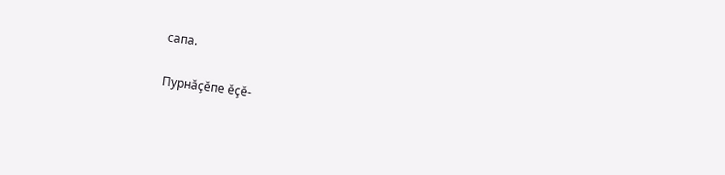сапа.

Пурнăçĕпе ĕçĕ-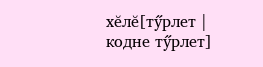хĕлĕ[тӳрлет | кодне тӳрлет]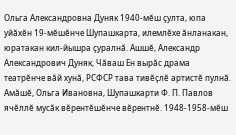Ольга Александровна Дуняк 1940-мĕш çулта, юпа уйăхĕн 19-мĕшĕнче Шупашкарта, илемлĕхе ăнланакан, юратакан кил-йышра çуралнă. Ашшĕ, Александр Александрович Дуняк, Чăваш Ен вырăс драма театрĕнче вăй хунă, РСФСР тава тивĕçлĕ артистĕ пулнă. Амăшĕ, Ольга Ивановна, Шупашкарти Ф. П. Павлов ячĕллĕ мусăк вĕрентĕшĕнче вĕрентнĕ. 1948-1958-мĕш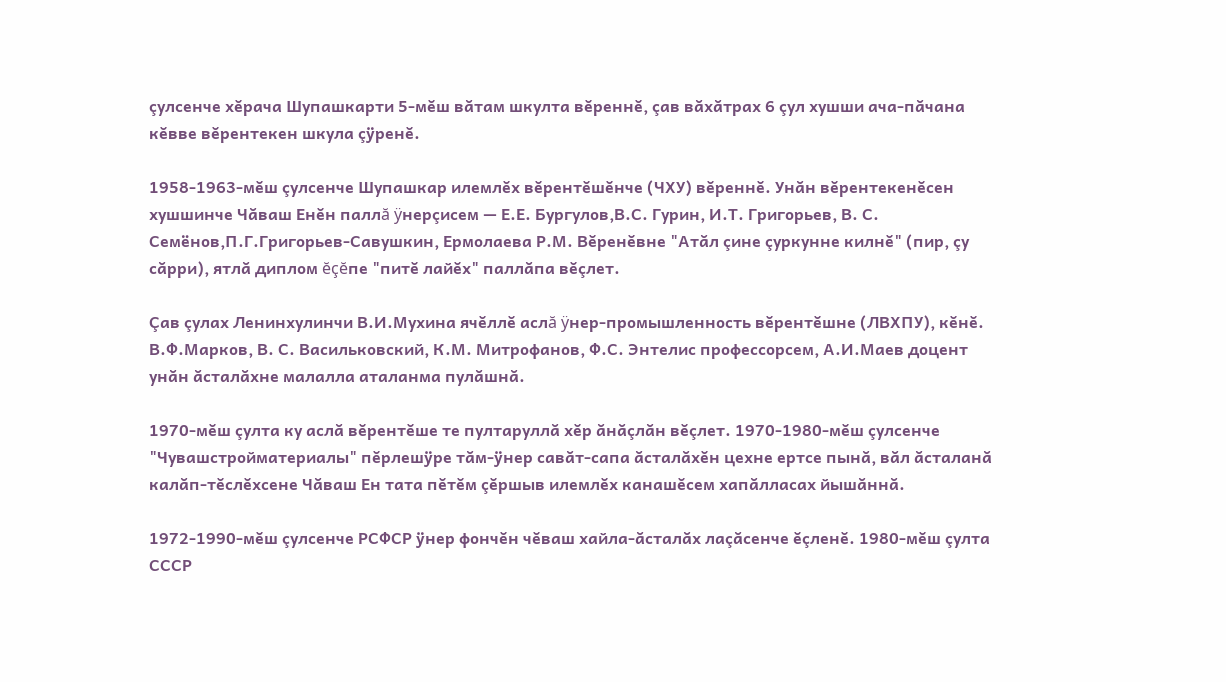çулсенче хĕрача Шупашкарти 5-мĕш вăтам шкулта вĕреннĕ, çав вăхăтрах 6 çул хушши ача-пăчана кĕвве вĕрентекен шкула çÿренĕ.

1958-1963-мĕш çулсенче Шупашкар илемлĕх вĕрентĕшĕнче (ЧХУ) вĕреннĕ. Унăн вĕрентекенĕсен хушшинче Чăваш Енĕн паллă ÿнерçисем — Е.Е. Бургулов,В.С. Гурин, И.Т. Григорьев, В. С. Семёнов,П.Г.Григорьев-Савушкин, Ермолаева Р.М. Вĕренĕвне "Атăл çине çуркунне килнĕ" (пир, çу сăрри), ятлă диплом ĕçĕпе "питĕ лайĕх" паллăпа вĕçлет.

Çав çулах Ленинхулинчи В.И.Мухина ячĕллĕ аслă ÿнер-промышленность вĕрентĕшне (ЛВХПУ), кĕнĕ. В.Ф.Марков, В. С. Васильковский, К.М. Митрофанов, Ф.С. Энтелис профессорсем, А.И.Маев доцент унăн ăсталăхне малалла аталанма пулăшнă.

1970-мĕш çулта ку аслă вĕрентĕше те пултаруллă хĕр ăнăçлăн вĕçлет. 1970-1980-мĕш çулсенче "Чувашстройматериалы" пĕрлешÿре тăм-ÿнер савăт-сапа ăсталăхĕн цехне ертсе пынă, вăл ăсталанă калăп-тĕслĕхсене Чăваш Ен тата пĕтĕм çĕршыв илемлĕх канашĕсем хапăлласах йышăннă.

1972-1990-мĕш çулсенче РСФСР ÿнер фончĕн чĕваш хайла-ăсталăх лаçăсенче ĕçленĕ. 1980-мĕш çулта СССР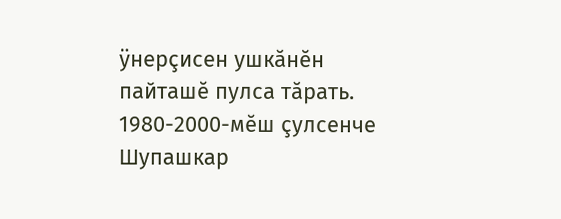ÿнерçисен ушкăнĕн пайташĕ пулса тăрать. 1980-2000-мĕш çулсенче Шупашкар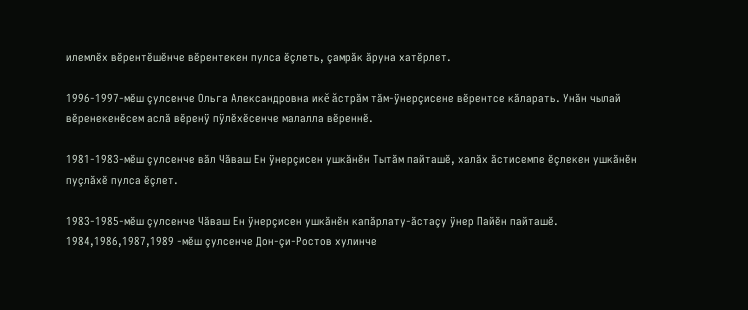илемлĕх вĕрентĕшĕнче вĕрентекен пулса ĕçлеть, çамрăк ăруна хатĕрлет.

1996-1997-мĕш çулсенче Ольга Александровна икĕ ăстрăм тăм-ÿнерçисене вĕрентсе кăларать. Унăн чылай вĕренекенĕсем аслă вĕренÿ пÿлĕхĕсенче малалла вĕреннĕ.

1981-1983-мĕш çулсенче вăл Чăваш Ен ÿнерçисен ушкăнĕн Тытăм пайташĕ, халăх ăстисемпе ĕçлекен ушкăнĕн пуçлăхĕ пулса ĕçлет.

1983-1985-мĕш çулсенче Чăваш Ен ÿнерçисен ушкăнĕн капăрлату-ăстаçу ÿнер Пайĕн пайташĕ.
1984,1986,1987,1989 -мĕш çулсенче Дон-çи-Ростов хулинче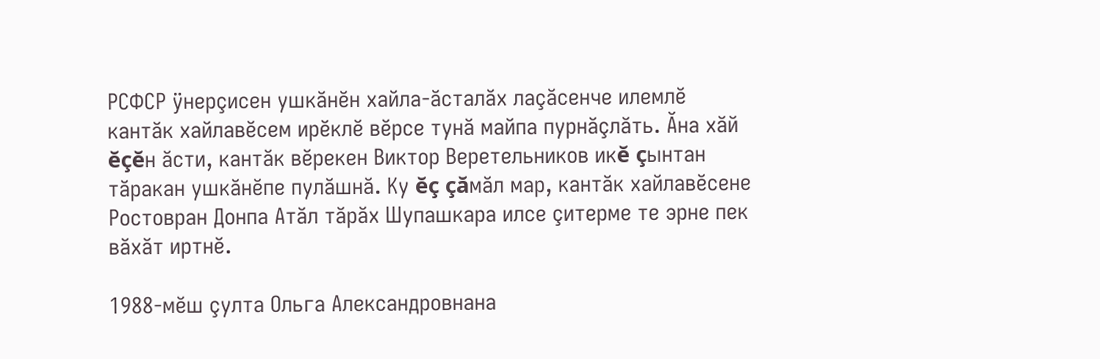РСФСР ÿнерçисен ушкăнĕн хайла-ăсталăх лаçăсенче илемлĕ кантăк хайлавĕсем ирĕклĕ вĕрсе тунă майпа пурнăçлăть. Ăна хăй ĕçĕн ăсти, кантăк вĕрекен Виктор Веретельников икĕ çынтан тăракан ушкăнĕпе пулăшнă. Ку ĕç çăмăл мар, кантăк хайлавĕсене Ростовран Донпа Атăл тăрăх Шупашкара илсе çитерме те эрне пек вăхăт иртнĕ.

1988-мĕш çулта Ольга Александровнана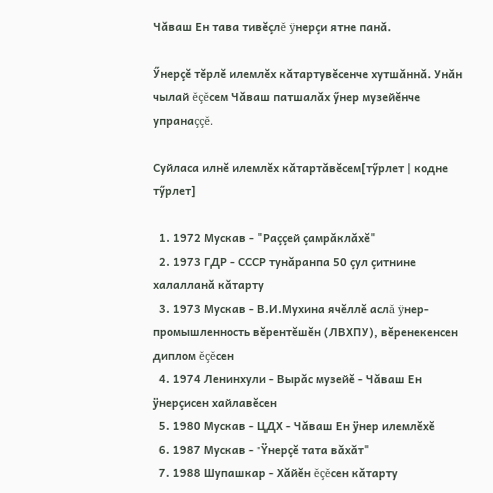Чăваш Ен тава тивĕçлĕ ÿнерçи ятне панă.

Ӳнерçĕ тĕрлĕ илемлĕх кăтартувĕсенче хутшăннă. Унăн чылай ĕçĕсем Чăваш патшалăх ӳнер музейĕнче упранаççĕ.

Суйласа илнĕ илемлĕх кăтартăвĕсем[тӳрлет | кодне тӳрлет]

  1. 1972 Мускав - "Раççей çамрăклăхĕ"
  2. 1973 ГДР - СССР тунăранпа 50 çул çитнине халалланă кăтарту
  3. 1973 Мускав - В.И.Мухина ячĕллĕ аслă ÿнер-промышленность вĕрентĕшĕн (ЛВХПУ), вĕренекенсен диплом ĕçĕсен
  4. 1974 Ленинхули - Вырăс музейĕ - Чăваш Ен ÿнерçисен хайлавĕсен
  5. 1980 Мускав - ЦДХ - Чăваш Ен ÿнер илемлĕхĕ
  6. 1987 Мускав - "Ÿнерçĕ тата вăхăт"
  7. 1988 Шупашкар - Хăйĕн ĕçĕсен кăтарту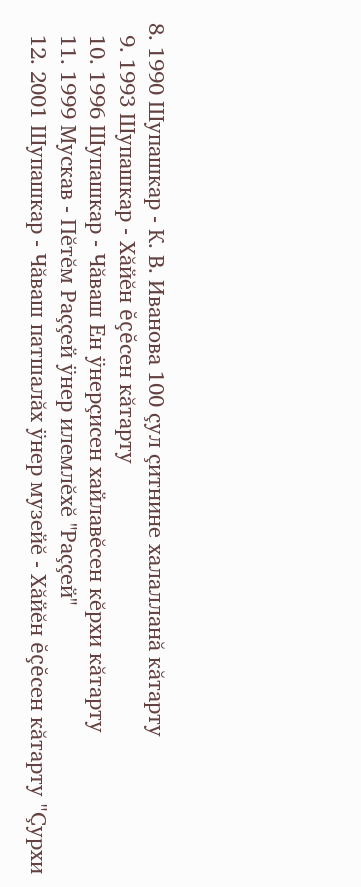8. 1990 Шупашкар - К. В. Иванова 100 çул çитнине халалланă кăтарту
  9. 1993 Шупашкар - Хăйĕн ĕçĕсен кăтарту
  10. 1996 Шупашкар - Чăваш Ен ÿнерçисен хайлавĕсен кĕрхи кăтарту
  11. 1999 Мускав - Пĕтĕм Раççей ÿнер илемлĕхĕ "Раççей"
  12. 2001 Шупашкар - Чăваш патшалăх ÿнер музейĕ - Хăйĕн ĕçĕсен кăтарту "Çурхи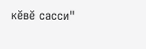кĕвĕ сасси"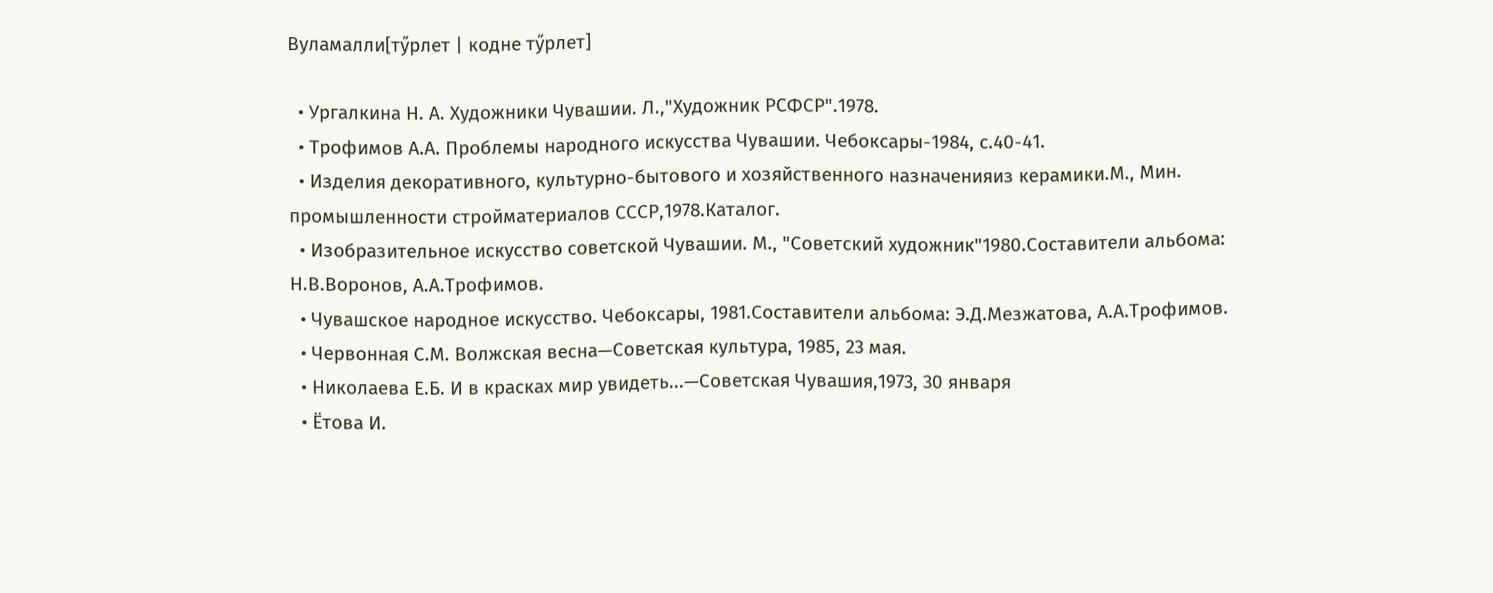Вуламалли[тӳрлет | кодне тӳрлет]

  • Ургалкина Н. А. Художники Чувашии. Л.,"Художник РСФСР".1978.
  • Трофимов А.А. Проблемы народного искусства Чувашии. Чебоксары-1984, с.40-41.
  • Изделия декоративного, культурно-бытового и хозяйственного назначенияиз керамики.М., Мин. промышленности стройматериалов СССР,1978.Каталог.
  • Изобразительное искусство советской Чувашии. М., "Советский художник"1980.Составители альбома: Н.В.Воронов, А.А.Трофимов.
  • Чувашское народное искусство. Чебоксары, 1981.Составители альбома: Э.Д.Мезжатова, А.А.Трофимов.
  • Червонная С.М. Волжская весна—Советская культура, 1985, 23 мая.
  • Николаева Е.Б. И в красках мир увидеть...—Советская Чувашия,1973, 30 января
  • Ётова И.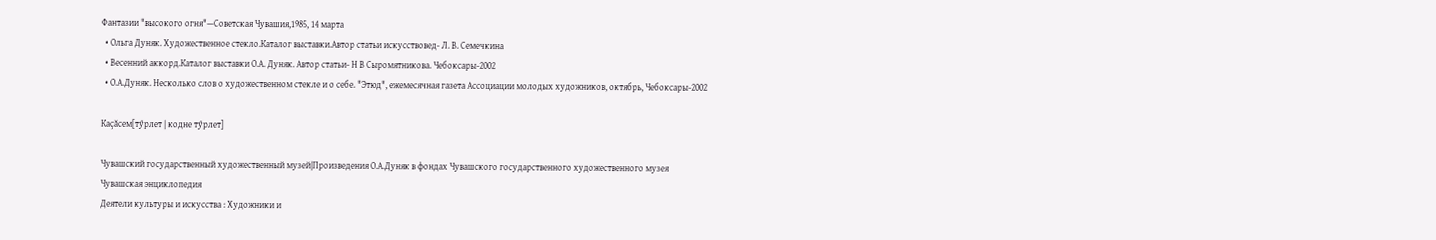Фантазии "высокого огня"—Советская Чувашия,1985, 14 марта
  • Ольга Дуняк. Художественное стекло.Каталог выставки.Автор статьи искусствовед- Л. В. Семечкина
  • Весенний аккорд.Каталог выставки О.А. Дуняк. Автор статьи- Н В Сыромятникова. Чебоксары-2002
  • О.А.Дуняк. Несколько слов о художественном стекле и о себе. "Этюд", ежемесячная газета Ассоциации молодых художников, октябрь, Чебоксары-2002

Каçăсем[тӳрлет | кодне тӳрлет]

Чувашский государственный художественный музей|Произведения О.А.Дуняк в фондах Чувашского государственного художественного музея
Чувашская энциклопедия
Деятели культуры и искусства : Художники и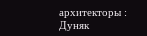архитекторы : Дуняк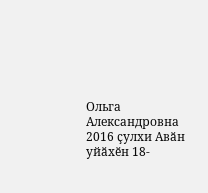Ольга Александровна 2016 ҫулхи Авӑн уйӑхӗн 18-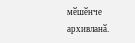мӗшӗнче архивланӑ.